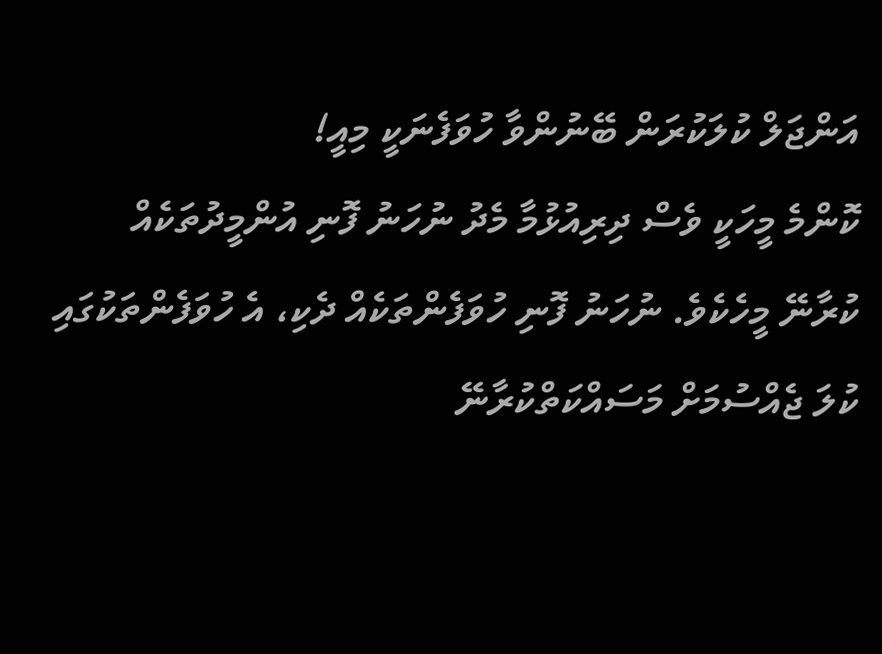އަންޖަލް ކުލަކުރަން ބޭނުންވާ ހުވަފެނަކީ މިއީ!
ކޮންމެ މީހަކީ ވެސް ދިރިއުޅުމާ މެދު ނުހަނު ފޮނި އުންމީދުތަކެއް ކުރާނޭ މީހެކެވެ. ނުހަނު ފޮނި ހުވަފެންތަކެއް ދެކި، އެ ހުވަފެންތަކުގައި ކުލަ ޖެއްސުމަށް މަސައްކަތްކުރާނޭ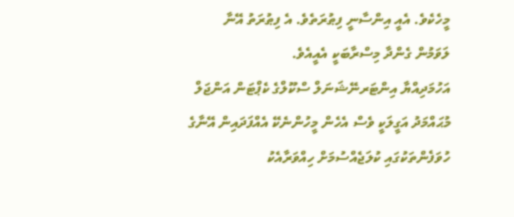މީހެކެވެ. އެއީ އިންސާނީ ފިޠުރަތެވެ. އެ ފިޠުރަތު އޭނާ ލަވަމުން ގެންދާ މިސްރާބަކީ އެއީއެވެ.
އަހުމަދިއްޔާ އިންޓަރނޭޝަނަލް ސްކޫލްގެ ކެޕްޓަން އަންޖަލް މުޙައްމަދު އަގީލަކީ ވެސް އެހެން މީހުންނެކޭ އެއްފަދައިން އޭނާގެ ހުވަފެންތަކުގައި ކުލަޖެއްސުމަށް ހިއްވަރާއެކު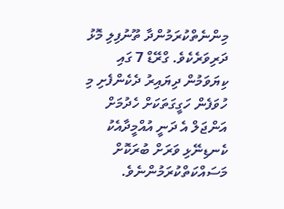މިންނެތްކުރަމުންދާ ތޫނުފިލި މޮޅު ދަރިވަރެކެވެ. ގްރޭޑް 7 ގައި ކިޔަވަމުން ދިޔައިރު ދެކެންފެށި މި ހުވަފެން ހަގީގަތަކަށް ހެދުމަށް އަންޖަލް އެ ދަނީ އުއްމީދާއެކު ކެނޑިނޭޅި ވަރަށް ބުރަކޮށް މަސައްކަތްކުރަމުންނެވެ.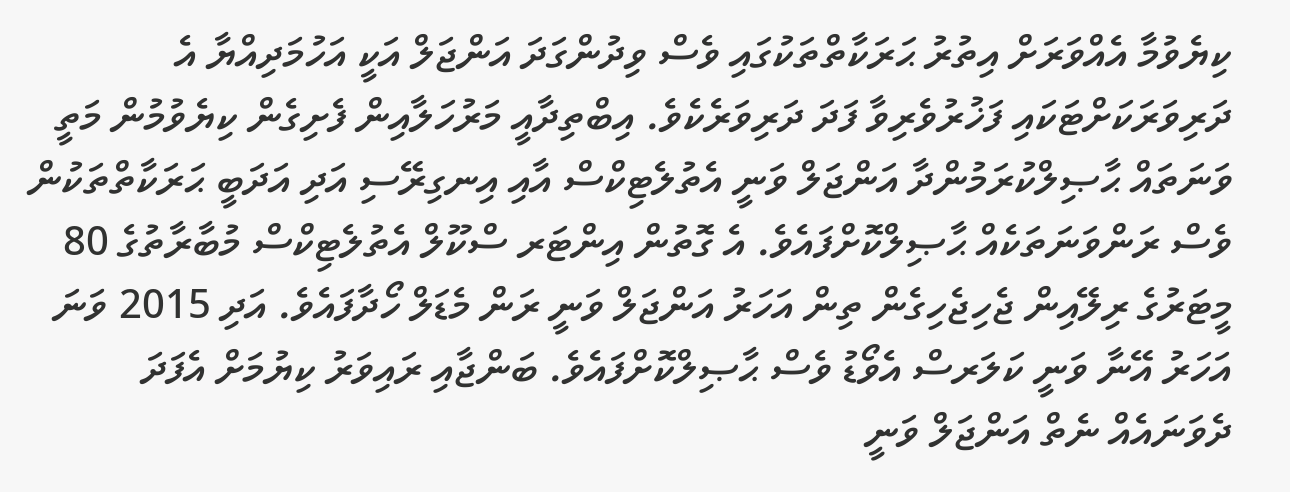ކިޔެވުމާ އެއްވަރަށް އިތުރު ޙަރަކާތްތަކުގައި ވެސް ވިދުންގަދަ އަންޖަލް އަކީ އަހުމަދިއްޔާ އެ ދަރިވަރަކަށްޓަކައި ފަޚުރުވެރިވާ ފަދަ ދަރިވަރެކެވެ. އިބްތިދާއީ މަރުހަލާއިން ފެށިގެން ކިޔެވުމުން މަތީ ވަނަތައް ޙާޞިލްކުރަމުންދާ އަންޖަލް ވަނީ އެތުލެޓިކްސް އާއި އިނގިރޭސި އަދި އަދަބީ ޙަރަކާތްތަކުން ވެސް ރަންވަނަތަކެއް ޙާޞިލްކޮށްފައެވެ. އެ ގޮތުން އިންޓަރ ސްކޫލް އެތުލެޓިކްސް މުބާރާތުގެ 80 މީޓަރުގެ ރިލޭއިން ޖެހިޖެހިގެން ތިން އަހަރު އަންޖަލް ވަނީ ރަން މެޑަލް ހޯދާފައެވެ. އަދި 2015 ވަނަ އަހަރު އޭނާ ވަނީ ކަލަރސް އެވޯޑު ވެސް ޙާޞިލްކޮށްފައެވެ. ބަންޖާއި ރައިވަރު ކިޔުމަށް އެފަދަ ދެވަނައެއް ނެތް އަންޖަލް ވަނީ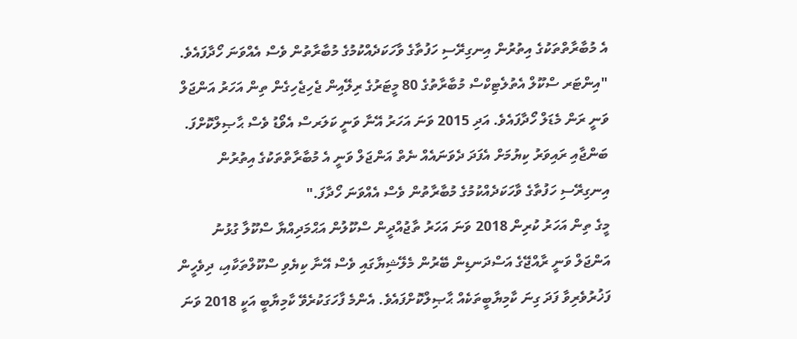އެ މުބާރާތްތަކުގެ އިތުރުން އިނގިރޭސި ހަފުތާގެ ވާހަކަދެއްކުމުގެ މުބާރާތުން ވެސް އެއްވަނަ ހޯދާފައެވެ.
"އިންޓަރ ސްކޫލް އެތުލެޓިކްސް މުބާރާތުގެ 80 މީޓަރުގެ ރިލޭއިން ޖެހިޖެހިގެން ތިން އަހަރު އަންޖަލް ވަނީ ރަން މެޑަލް ހޯދާފައެވެ. އަދި 2015 ވަނަ އަހަރު އޭނާ ވަނީ ކަލަރސް އެވޯޑު ވެސް ޙާޞިލްކޮށްފަ. ބަންޖާއި ރައިވަރު ކިޔުމަށް އެފަދަ ދެވަނައެއް ނެތް އަންޖަލް ވަނީ އެ މުބާރާތްތަކުގެ އިތުރުން އިނގިރޭސި ހަފުތާގެ ވާހަކަދެއްކުމުގެ މުބާރާތުން ވެސް އެއްވަނަ ހޯދާފަ."
މީގެ ތިން އަހަރު ކުރިން 2018 ވަނަ އަހަރު ތާޖުއްދީން ސްކޫލުން އަޙްމަދިއްޔާ ސްކޫލާ ގުޅުނު އަންޖަލް ވަނީ ރާއްޖޭގެ އަސްދަނޑިން ބޭރުން މެލޭޝިޔާގައި ވެސް އޭނާ ކިޔެވި ސްކޫލްތަކާއި، ދިވެހީން ފަޚުރުވެރިވާ ފަދަ ގިނަ ކާމިޔާބީތަކެއް ޙާޞިލްކޮށްފައެވެ. އެންމެ ފާހަގަކުރެވޭ ކާމިޔާބީ އަކީ 2018 ވަނަ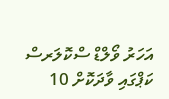އަހަރު ވޯލްޑް ސްކޮލަރސް ކަޕްގައި ވާދަކޮށް 10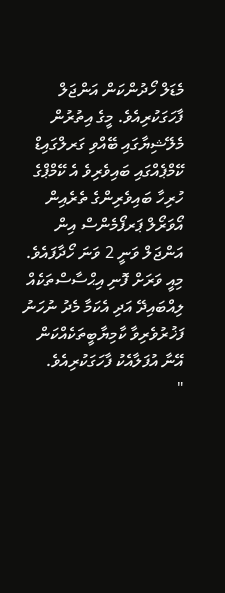މެޑަލް ހޯދުންކަން އަންޖަލް ފާހަގަކުރިއެވެ. މީގެ އިތުރުން މެލޭޝިޔާގައި ބޭއްވި ގަރލްގައިޑް ކޭމްޕެއްގައި ބައިވެރިވެ އެ ކޭމްޕްގެ ހުރިހާ ބައިވެރިންގެ ތެރެއިން އޯވަރޯލް ޕަރފޯމެންސް އިން އަންޖަލް ވަނީ 2 ވަނަ ހޯދާފައެވެ. މިއީ ވަރަށް ފޮނި އިޙްސާސްތަކެއް ލިއްބައިދޭ އަދި އެކަމާ މެދު ނުހަނު ފަޚުރުވެރިވާ ކާމިޔާބީތަކެއްކަން އޭނާ އުފަލާއެކު ފާހަގަކުރިއެވެ.
"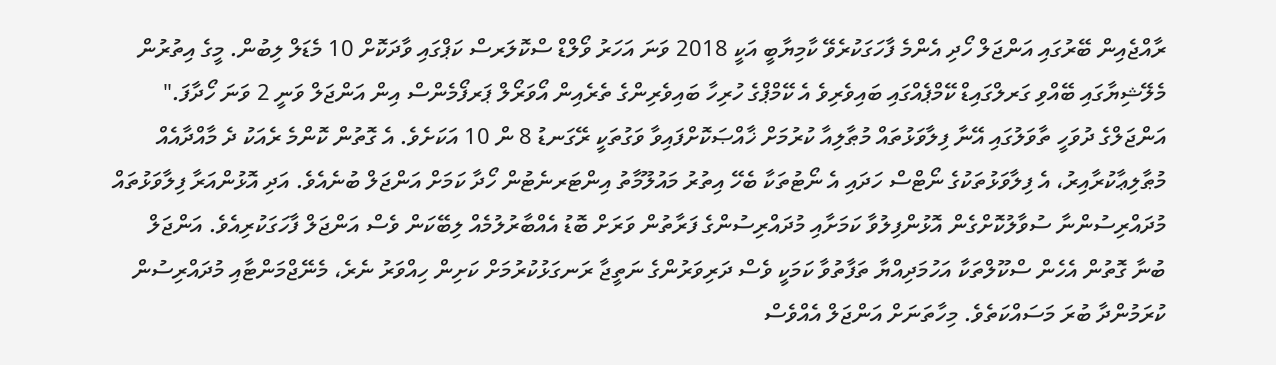ރާއްޖެއިން ބޭރުގައި އަންޖަލް ހޯދި އެންމެ ފާހަގަކުރެވޭ ކާމިޔާބީ އަކީ 2018 ވަނަ އަހަރު ވޯލްޑް ސްކޮލަރސް ކަޕްގައި ވާދަކޮށް 10 މެޑަލް ލިބުން. މީގެ އިތުރުން މެލޭޝިޔާގައި ބޭއްވި ގަރލްގައިޑް ކޭމްޕެއްގައި ބައިވެރިވެ އެ ކޭމްޕްގެ ހުރިހާ ބައިވެރިންގެ ތެރެއިން އޯވަރޯލް ޕަރފޯމެންސް އިން އަންޖަލް ވަނީ 2 ވަނަ ހޯދާފަ."
އަންޖަލްގެ ދުވަހީ ތާވަލުގައި އޭނާ ފިލާވަޅުތައް މުޠާލިއާ ކުރުމަށް ޚާއްޞަކޮށްފައިވާ ވަގުތަކީ ރޭގަނޑު 8 ން 10 އަކަށެވެ. އެ ގޮތުން ކޮންމެ ރެއަކު ދެ މާއްދާއެއް މުޠާލިޢާކުރާއިރު، އެ ފިލާވަޅުތަކުގެ ނޯޓްސް ހަދައި އެ ނޯޓުތަކާ ބެހޭ އިތުރު މައުލޫމާތު އިންޓަރނެޓުން ހޯދާ ކަމަށް އަންޖަލް ބުނެއެވެ. އަދި އޮޅުންއަރާ ފިލާވަޅުތައް މުދައްރިސުންނާ ސުވާލުކޮށްގެން އޮޅުންފިލުވާ ކަމަށާއި މުދައްރިސުންގެ ފަރާތުން ވަރަށް ބޮޑު އެއްބާރުލުމެއް ލިބޭކަން ވެސް އަންޖަލް ފާހަގަކުރިއެވެ. އަންޖަލް ބުނާ ގޮތުން އެހެން ސްކޫލްތަކާ އަހުމަދިއްޔާ ތަފާތުވާ ކަމަކީ ވެސް ދަރިވަރުންގެ ނަތީޖާ ރަނގަޅުކުރުމަށް ކަށިން ހިއްވަރު ނެރެ، މެނޭޖްމަންޓާއި މުދައްރިސުން ކުރަމުންދާ ބުރަ މަސައްކަތެވެ. މިހާތަނަށް އަންޖަލް އެއްވެސް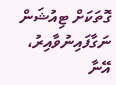ގޮތަކަށް ޓިއުޝަން ނަގާފައިނުވާއިރު، އޭނާ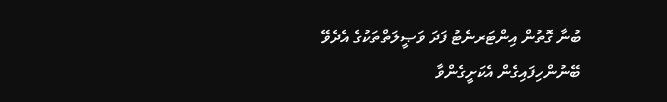ބުނާ ގޮތުން އިންޓަރނެޓު ފަދަ ވަޞީލަތްތަކުގެ އެދެވޭ ބޭނުންހިފައިގެން އެކަށީގެންވާ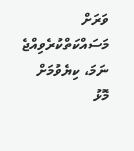ވަރަށް މަސައްކަތްކުރެވިއްޖެ ނަމަ، ކިޔެވުމަށް މޮޅު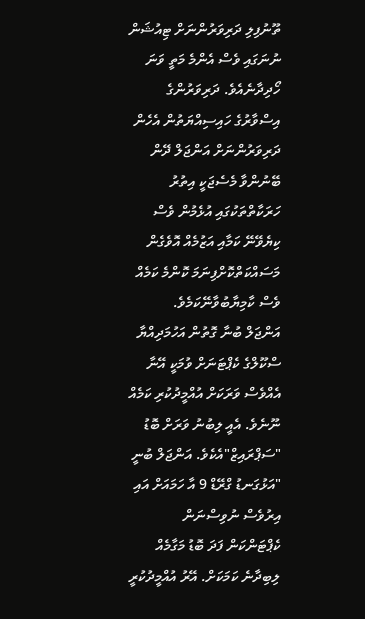ތޫނުފިލި ދަރިވަރުންނަށް ޓިއުޝަން ނުނަގައި ވެސް އެންމެ މަތީ ވަނަ ހޯދިދާނެއެވެ. ދަރިވަރުންގެ އިސްވާރުގެ ހައިސިއްޔަތުން އެހެން ދަރިވަރުންނަށް އަންޖަލް ދޭން ބޭނުންވާ މެސެޖަކީ އިތުރު ހަރަކާތްތަކުގައި އުޅެމުން ވެސް ކިޔެވޭނޭ ކަމާއި އަޒުމެއް އޮވެގެން މަސައްކަތްކޮށްފިނަމަ ކޮންމެ ކަމެއް ވެސް ކާމިޔާބުވާނޭކަމެވެ.
އަންޖަލް ބުނާ ގޮތުން އަހުމަދިއްޔާ ސްކޫލްގެ ކެޕްޓަނަށް ވުމަކީ އޭނާ އެއްވެސް ވަރަކަށް އުއްމީދުކުރި ކަމެއް ނޫނެވެ. އެއީ ލިބުނު ވަރަށް ބޮޑު "ސަޕްރައިޒް"އެކެވެ. އަންޖަލް ބުނީ "އަޅުގަނޑު ގްރޭޑް 9 އާ ހަމައަށް އައި އިރުވެސް ނުވިސްނަން ކެޕްޓަންކަން ފަދަ ބޮޑު މަގާމެއް ލިބިދާނެ ކަމަކަށް. އޭރު އުއްމީދުކުރީ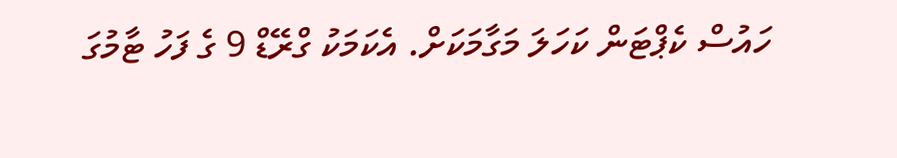ހައުސް ކެޕްޓަން ކަހަލަ މަގާމަކަށް. އެކަމަކު ގްރޭޑް 9 ގެ ފަހު ޓާމުގަ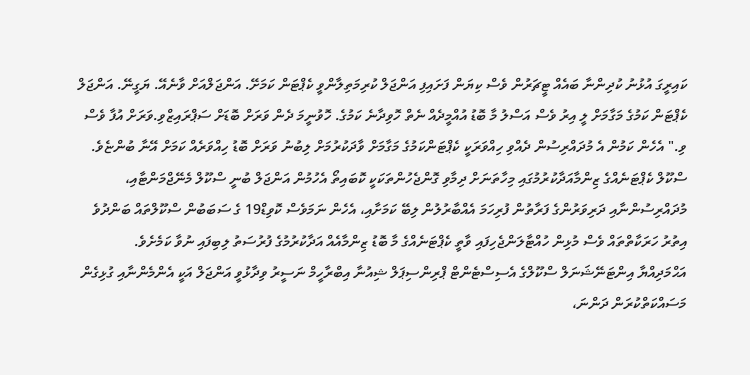ކައިރީގަ އުޅުނު ކުދިންނާ ބައެއް ޓީޗަރުން ވެސް ކިޔަން ފަށައިފި އަންޖަލް ކުރިމަތިލާންވީ ކެޕްޓަން ކަމަށޭ. އަންޖަލްއަށް ވާނެއޭ. ޔަގީނޭ. އަންޖަލް ކެޕްޓަން ކަމުގެ މަގާމަށް ލީ އިރު ވެސް އަސްލު މާ ބޮޑު އުއްމީދެއް ނެތް ހޮވިދާނެ ކަމުގެ. ހޮވުނީމަ ދެން ވަރަށް ބޮޑަށް ސަޕްރައިޒްވި.ވަރަށް އުފާ ވެސް ވި." އެހެން ކަމުން އެ މުދައްރިސުން ދެއްވި ހިއްވަރަކީ ކެޕްޓަންކަމުގެ މަގާމަށް ވާދަކުރުމަށް ލިބުނު ވަރަށް ބޮޑު ހިއްވަރެއް ކަމަށް އޭނާ ބުންޏެވެ.
ސްކޫލް ކެޕްޓަނެއްގެ ޒިންމާއަދާކުރުމުގައި މިހާތަނަށް ދިމާވި ގޮންޖެހުންތަކަކީ ކޮބައިތޯ އެހުމުން އަންޖަލް ބުނީ ސްކޫލް މެނޭޖްމަންޓާއި، މުދައްރިސުންނާއި ދަރިވަރުންގެ ފަރާތުން ފުރިހަމަ އެއްބާރުލުން ލިބޭ ކަމަށާއި، އެހެން ނަމަވެސް ކޮވިޑް19 ގެ ސަބަބުން ސްކޫލްތައް ބަންދުވެ އިތުރު ހަރަކާތްތައް ވެސް މުޅިން ހުއްޓާލަންޖެހިފައި ވާތީ ކެޕްޓަނެއްގެ މާ ބޮޑު ޒިންމާއެއް އަދާކުރުމުގެ ފުރުސަތު ލިބިފައި ނުވާ ކަމެށެވެ.
އަޙްމަދިއްޔާ އިންޓަނޭޝަނަލް ސްކޫލްގެ އެސިސްޓެންޓް ޕްރިންސިޕަލް ޝިއުނާ އިބްރާހީމް ނަސީރު ވިދާޅުވީ އަންޖަލް އަކީ އެންމެންނާއި ގުޅިގެން މަސައްކަތްކުރަން ދަންނަ،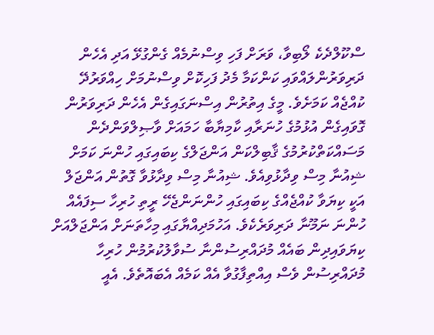ސްކޫލްދެކެ ލޯބިވާ، ވަރަށް ފަހި ވިސްނުމެއް ގެންގުޅޭ އަދި އެހެން ދަރިވަރުންލައްވައި ކަންކަމާ މެދު ފަހިކޮށް ވިސްނުމަށް ހިއްވަރުދޭ ކުއްޖެއް ކަމަށެވެ. މީގެ އިތުރުން އިސްނަގައިގެން އެހެން ދަރިވަރުން ގޮވައިގެން އުޅުމުގެ ހުނަރާއި ކާމިޔާބާ ހަމައަށް ވާޞިލްވަންދެން މަސައްކަތްކުރުމުގެ ޤާބިލްކަން އަންޖަލްގެ ކިބައިގައި ހުންނަ ކަމަށް ޝިއުނާ މިސް ވިދާޅުވިއެވެ. ޝިއުނާ މިސް ވިދާޅުވާ ގޮތުން އަންޖަލް އަކީ ކިޔަވާ ކުއްޖެއްގެ ކިބައިގައި ހުންނަންޖެހޭ ރީތި ހުރިހާ ސިފައެއް ހުންނަ ނަމޫނާ ދަރިވަރެކެވެ. އަހުމަދިއްޔާގައި މިހާތަނަށް އަންޖަލްއަށް ކިޔަވައިދިން ބައެއް މުދައްރިސުންނާ ސުވާލުކުރުމުން ހުރިހާ މުދައްރިސުން ވެސް އިއްތިފާގުވާ އެއް ކަމެއް އެބައޮތެވެ. އެއީ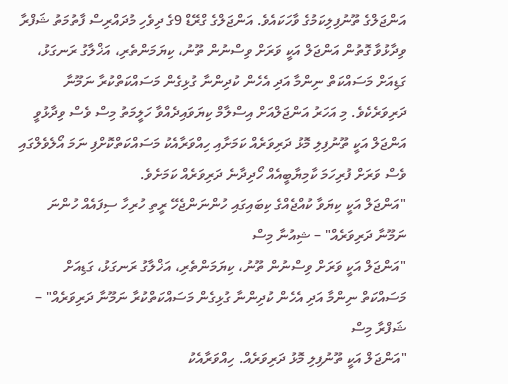އަންޖަލްގެ ތޫނުފިލިކަމުގެ ވާހަކައެވެ. އަންޖަލްގެ ގްރޭޑް 9ގެ ދިވެހި މުދައްރިސް ފާތުމަތު ޝަފްރާ ވިދާޅުވާ ގޮތުން އަންޖަލް އަކީ ވަރަށް ވިސްނުން ތޫނު، ކިޔަމަންތެރި، އަޚްލާގު ރަނގަޅު، ގަޑިއަށް މަސައްކަތް ނިންމާ އަދި އެހެން ކުދިންނާ ގުޅިގެން މަސައްކަތްކުރާ ނަމޫނާ ދަރިވަރެކެވެ. މި އަހަރު އަންޖަލްއަށް އިސްލާމް ކިޔަވައިދެއްވާ ހަލީމަތު މިސް ވެސް ވިދާޅުވީ އަންޖަލް އަކީ ތޫނުފިލި މޮޅު ދަރިވަރެއް ކަމަށާއި ހިއްވަރާއެކު މަސައްކަތްކޮށްފި ނަމަ އޯލެވެލްގައި ވެސް ވަރަށް ފުރިހަމަ ކާމިޔާބީއެއް ހޯދިދާނެ ދަރިވަރެއް ކަމަށެވެ.
"އަންޖަލް އަކީ ކިޔަވާ ކުއްޖެއްގެ ކިބައިގައި ހުންނަންޖެހޭ ރީތި ހުރިހާ ސިފައެއް ހުންނަ ނަމޫނާ ދަރިވަރެއް" – ޝިއުނާ މިސް
"އަންޖަލް އަކީ ވަރަށް ވިސްނުން ތޫނު، ކިޔަމަންތެރި، އަޚްލާގު ރަނގަޅު، ގަޑިއަށް މަސައްކަތް ނިންމާ އަދި އެހެން ކުދިންނާ ގުޅިގެން މަސައްކަތްކުރާ ނަމޫނާ ދަރިވަރެއް" – ޝަފްރާ މިސް
"އަންޖަލް އަކީ ތޫނުފިލި މޮޅު ދަރިވަރެއް. ހިއްވަރާއެކު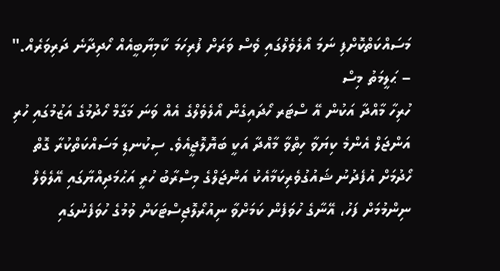މަސައްކަތްކޮށްފި ނަމަ އޯލެވެލްގައި ވެސް ވަރަށް ފުރިހަމަ ކާމިޔާބީއެއް ހޯދިދާނެ ދަރިވަރެއް." – ޙަލީމަތު މިސް
ހުރިހާ މާއްދާ އަކުން އޭ ސްޓަރ ހޯދައިގެން އޯލެވެލްގެ އެއް ވަނަ މަގާމް ހޯދުމުގެ އަޒުމުގައި ހުރި އަންޖަލް އެންމެ ކިޔަވާ ހިތްވާ މާއްދާ އަކީ ބަޔޮލޮޖީއެވެ. ސިކުނޑި މަސައްކަތްކުރާ ގޮތް ހޯދުމަށް އުފެދުނު ޝައުގުވެރިކަމާއެކު އަންޖަލްގެ މިސްރާބު ހުރީ އަޙުމަދިއްޔާގައި އޭލެވެލް ނިންމުމަށް ފަހު، އޭނާގެ ހުވަފެން ކަމަށްވާ ނިއުރޯލޮޖިސްޓަކަށް ވުމުގެ ހުވަފެނުގައި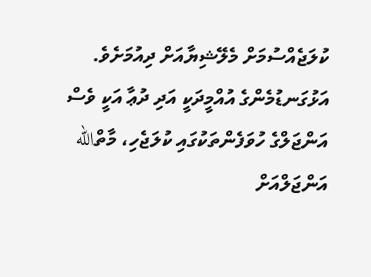ކުލަޖެއްސުމަށް މެލޭޝިޔާއަށް ދިއުމަށެވެ. އަޅުގަނޑުމެންގެ އުއްމީދަކީ އަދި ދުޢާ އަކީ ވެސް އަންޖަލްގެ ހުވަފެންތަކުގައި ކުލަޖެހި، މާތްالله އަންޖަލްއަށް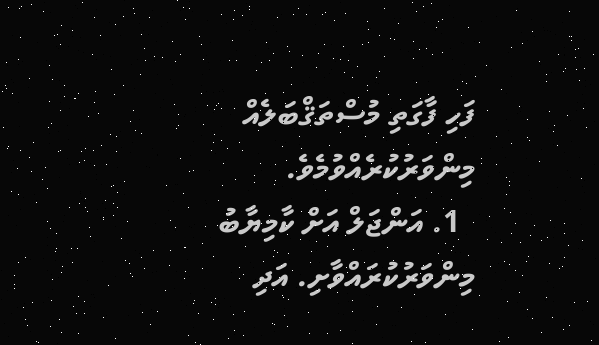ފަހި ފާގަތި މުސްތަޤްބަލެއް މިންވަރުކުރެއްވުމެވެ.
  1. އަންޖަލް އަށް ކާމިޔާބު މިންވަރުކުރައްވާށި. އަދި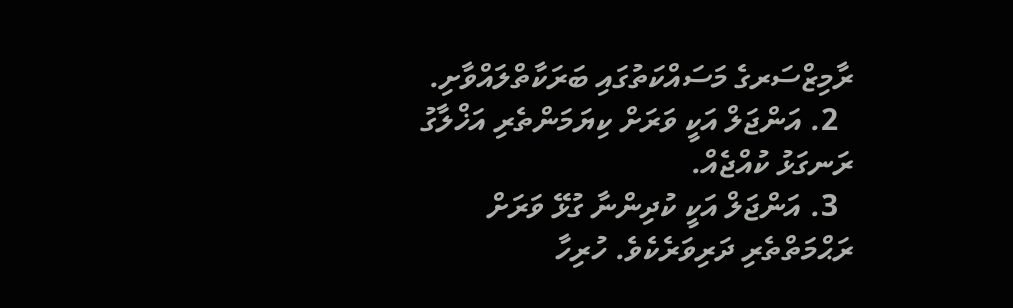ރާމިޒްސަރގެ މަސައްކަތުގައި ބަރަކާތްލައްވާށި.
  2. އަންޖަލް އަކީ ވަރަށް ކިޔަމަންތެރި އަޚްލާގު ރަނގަޅު ކުއްޖެއް.
  3. އަންޖަލް އަކީ ކުދިންނާ ގުޅޭ ވަރަށް ރަޙްމަތްތެރި ދަރިވަރެކެވެ. ހުރިހާ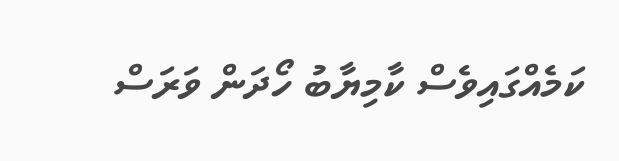ކަމެއްގައިވެސް ކާމިޔާބު ހޯދަން ވަރަސް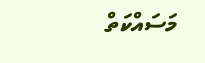މަސައްކަތް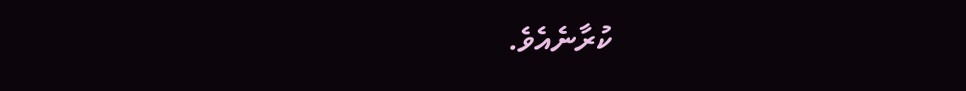ކުރާނެއެވެ.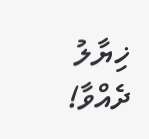ޚިޔާލު ދެއްވާ!